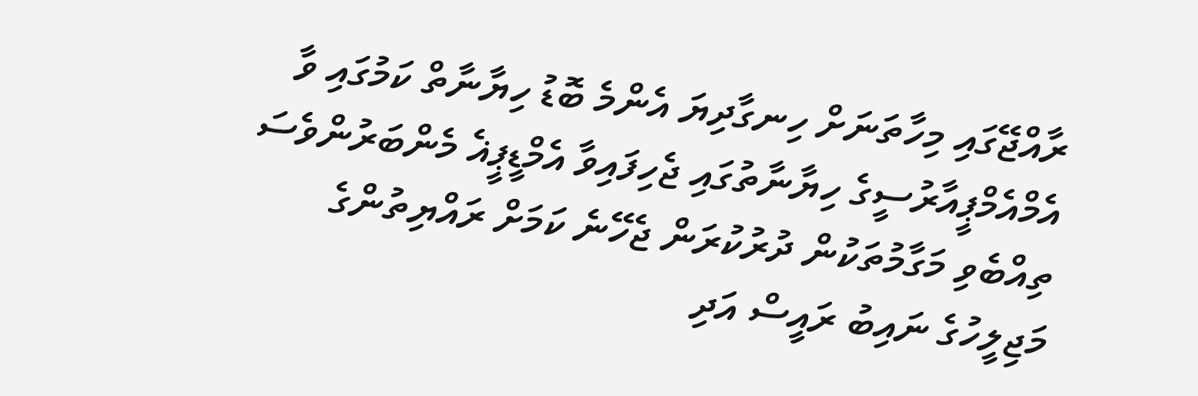ރާއްޖޭގައި މިހާތަނަށް ހިނގާދިޔަ އެންމެ ބޮޑު ހިޔާނާތް ކަމުގައި ވާ އެމްއެމްޕީއާރުސީގެ ހިޔާނާތުގައި ޖެހިފައިވާ އެމްޑީޕީޣެ މެންބަރުންވެސަ ތިއްބެވި މަގާމުތަކުން ދުރުކުރަން ޖެހޭނެ ކަމަށް ރައްޔިތުންގެ މަޖިލީހުގެ ނައިބު ރައީސް އަދި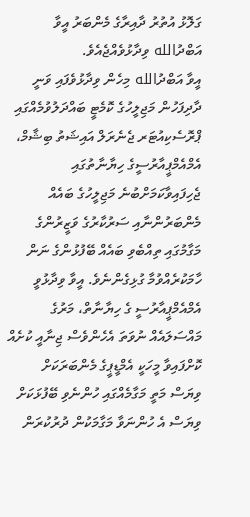ގަލޮޅު އުތުރު ދާއިރާގެ މެންބަރު އީވާ އަބްދުالله ވިދާޅުވެއްޖެއެވެ.
އީވާ އަބްދުالله މިހެން ވިދާޅުވެފައި ވަނީ ދާދިފަހުން މަޖިލީހުގެ ކޮމެޓީ ބައްދަލުވުމެއްގައި ޕްރޮސެކިއުޓަރ ޖެނެރަލް އައިޝަތު ބިޝާމް، އެމްއެމްޕީއާރުސީގެ ހިޔާނާތުގައި ޖެހިފައިވާކަމަށްބުނެ މަޖިލީހުގެ ބައެއް މެންބަރުންނާއި ސަރުކާރުގެ ވަޒީރުންގެ މަގާމުގައި ތިއްބެވި ބައެއް ބޭފުޅުންގެ ނަން ހާމަކުރެއްވުމާ ގުޅިގެންނެވެ. އީވާ ވިދާޅުވީ އެމްއެމްޕީއާރުސީ ގެ ހިޔާނާތް، މަރުގެ މައްސަލައެއް ނުވަތަ އެހެންވެސް ޖިނާއީ ކުށެއް ކޮށްފައިވާ މީހަކީ އެމްޑީޕީގެ މެންބަރަކަށް ވިޔަސް މަތީ މަގާމެއްގައި ހުންނެވި ބޭފުޅަކަށް ވިޔަސް އެ ހުންނަވާ މަގާމަކުން ދުރުކުރަން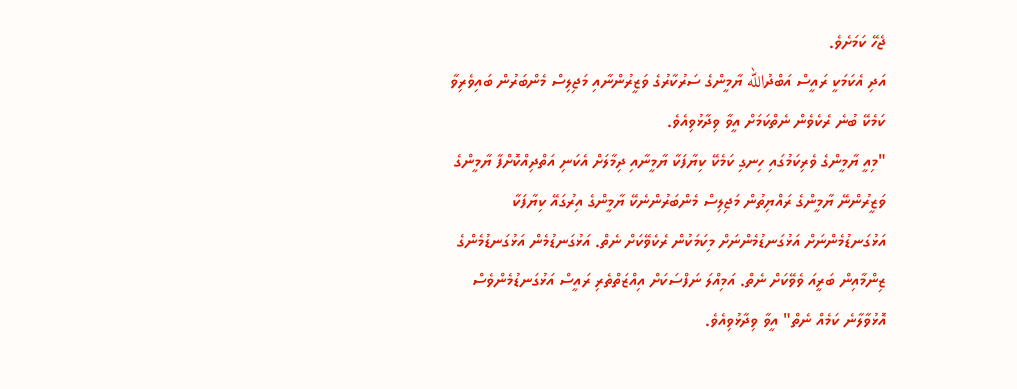ޖެހޭ ކަމަށެވެ.
އަދި އެކަމަކީ ރައީސް އަބްދުالله ޔާމީންގެ ސަރުކާރުގެ ވަޒީރުންނާއި މަޖިލިސް މެންބަރުން ބައިވެރިވާ ކަމެކޭ ބުނެ ރެކެވެން ނެތްކަމަށް އީވާ ވިދާޅުވިއެވެ.
"މިއީ ޔާމީންގެ ވެރިކަމުގައި ހިނގި ކަމެކޭ ކިޔާފަކާ ޔާމީނާއި ދިމާލަށް އެކަނި އަތްދިއްކޮށްފާ ޔާމީންގެ ވަޒީރުންނޭ ޔާމީންގެ ރައްޔިތުން މަޖިލިސް މެންބަރުންނެކޭ ޔާމީންގެ އިރުގައޭ ކިޔާފަކާ އަޅުގަނޑުމެންނަށް އަޅުގަނޑުމެންނަށް މިކަމަކުން ރެކެވޭކަށް ނެތް. އަޅުގަނޑުމެން އަޅުގަނޑުމެންގެ ޒިންމާއިން ބަރީއަ ވެވޭކަށް ނެތް. އަމިއްލަ ނަފްސަކަށް އިއްޒަތްތެރި ރައީސް އަޅުގަނޑުމެންވެސް އޮޅުވާލާނެ ކަމެއް ނެތް" އީވާ ވިދާޅުވިއެވެ.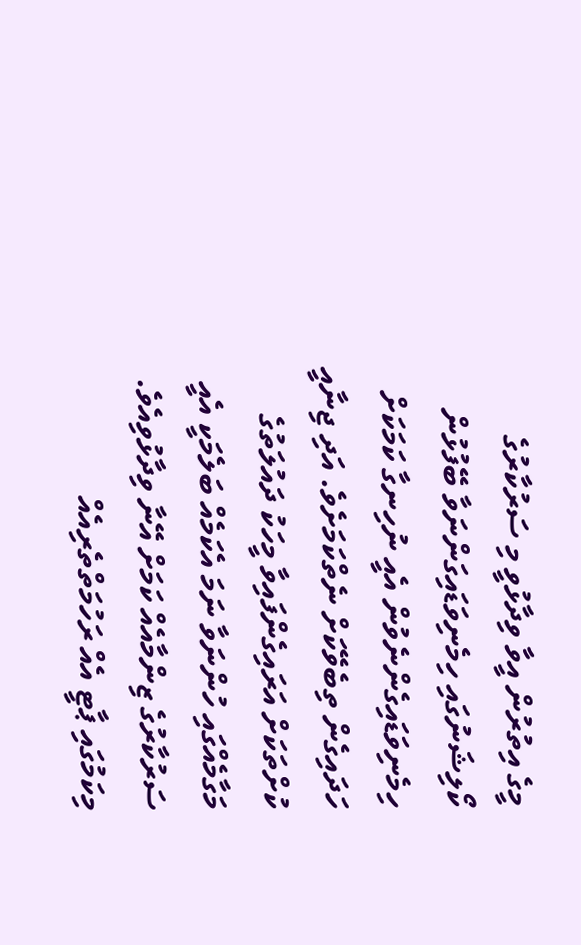މީގެ އިތުރުން އީވާ ވިދާޅުވީ މި ސަރުކާރުގެ ކޯލިޝަނުގައި ހިމެނިވަޑައިގަންނަވާ ބޭފުޅުން ހިމެނިވަޑައިގެންނެވުން އެއީ ނުހިނގާ ކަމަކަށް ހަދައިގެން ތިބެވޭކަށް ނެތްކަމަށެވެ. އަދި ޖިނާއީ ކުށްތަކަށް އަރައިގެންފައިވާ މީހަކު ދައުލަތުގެ މަގާމެއްގައި ހުންނަވާ ނަމަ އެކަމެއް ބަލެމަކީ އެއީ ސަރުކާރުގެ ޒިންމާއެއް ކަމަށް އޭނާ ވިދާޅުވިއެވެ. މިކަމުގައި ޕާޓީ އެއް ރަހުމަތްތެރިއެއް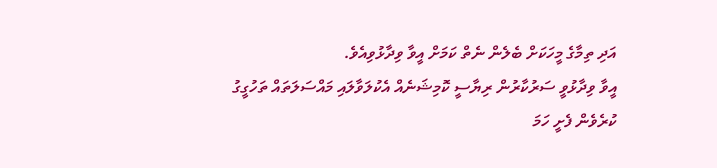އަދި ތިމާގެ މީހަކަށް ބެލެން ނެތް ކަމަށް އީވާ ވިދާޅުވިއެވެ.
އީވާ ވިދާޅުވީ ސަރުކާރުން ރިޔާސީ ކޮމިޝަނެއް އެކުލަވާލައި މައްސަލަތައް ތަހުގީގު ކުރެވެން ފެށީ ހަމަ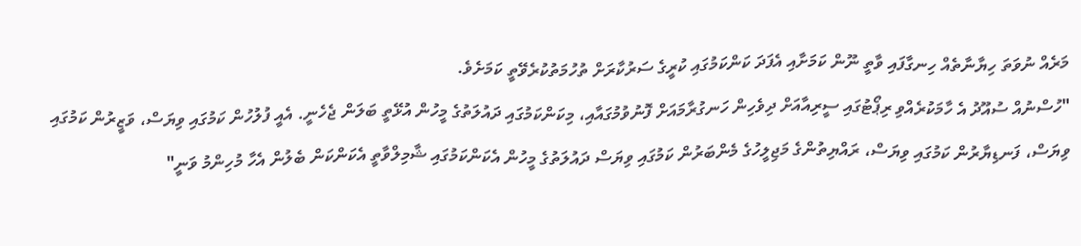މަރެއް ނުވަތަ ހިޔާނާތެއް ހިނގާފައި ވާތީ ނޫން ކަމަށާއި އެފަދަ ކަންކަމުގައި ކުރީގެ ސަރުކާރަށް ތުހުމަތުކުރެވޭތީ ކަމަށެވެ.
"ހުސްނުއް ސުއޫދު އެ ހާމަކުރެއްވި ރިޕޯޓުގައި ސީރިއާއަށް ދިވެހިން ހަނގުރާމައަށް ފޮނުވުމުގައާއި، މިކަންކަމުގައި ދައުލަތުގެ މީހުން އުޅޭތީ ބަލަން ޖެހެނީ. އެއީ ފުލުހުން ކަމުގައި ވިޔަސް، ވަޒީރުން ކަމުގައި ވިޔަސް، ފަނޑިޔާރުން ކަމުގައި ވިޔަސް، ރައްޔިތުންގެ މަޖިލީހުގެ މެންބަރުން ކަމުގައި ވިޔަސް ދައުލަތުގެ މީހުން އެކަންކަމުގައި ޝާމިލްވާތީ އެކަންކަން ބެލުން އެހާ މުހިންމު ވަނީ"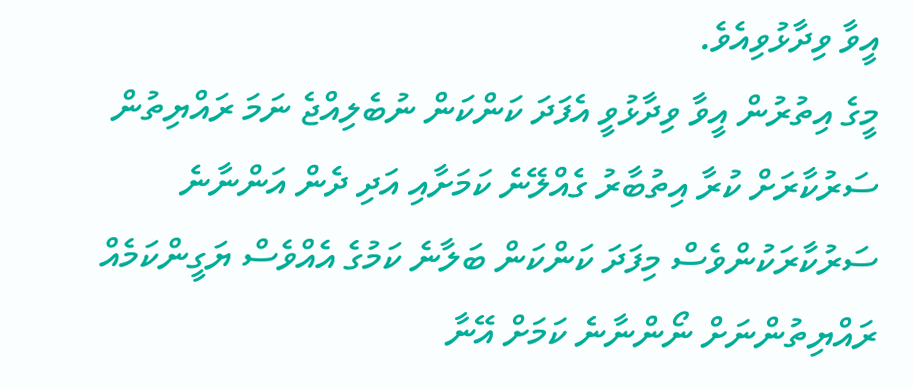އީވާ ވިދާޅުވިއެވެ.
މީގެ އިތުރުން އީވާ ވިދާޅުވީ އެފަދަ ކަންކަން ނުބެލިއްޖެ ނަމަ ރައްޔިތުން ސަރުކާރަށް ކުރާ އިތުބާރު ގެއްލޭނެ ކަމަށާއި އަދި ދެން އަންނާނެ ސަރުކާރަކުންވެސް މިފަދަ ކަންކަން ބަލާނެ ކަމުގެ އެއްވެސް ޔަގީންކަމެއް ރައްޔިތުންނަށް ނޯންނާނެ ކަމަށް އޭނާ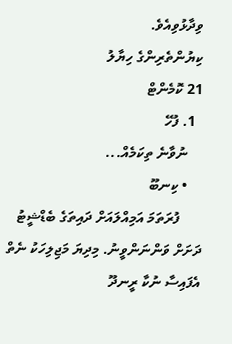ވިދާޅުވިއެވެ.
ކިޔުންތެރިންގެ ހިޔާލު
21 ކޮމެންޓް
  1. ފުހޭ
    ނުވާނެ ތިކަމެއް...
    • ކިނބޫ
      ފުރަތަމަ އަމިއްލައަށް ދައިތަގެ ބެޑްޝީޓު ދަށަށް ވަންނަންވީނު. މިދިޔަ މަޖިލިހަކު ނެތް އެފައިސާ ނުކާ ރީނދޫ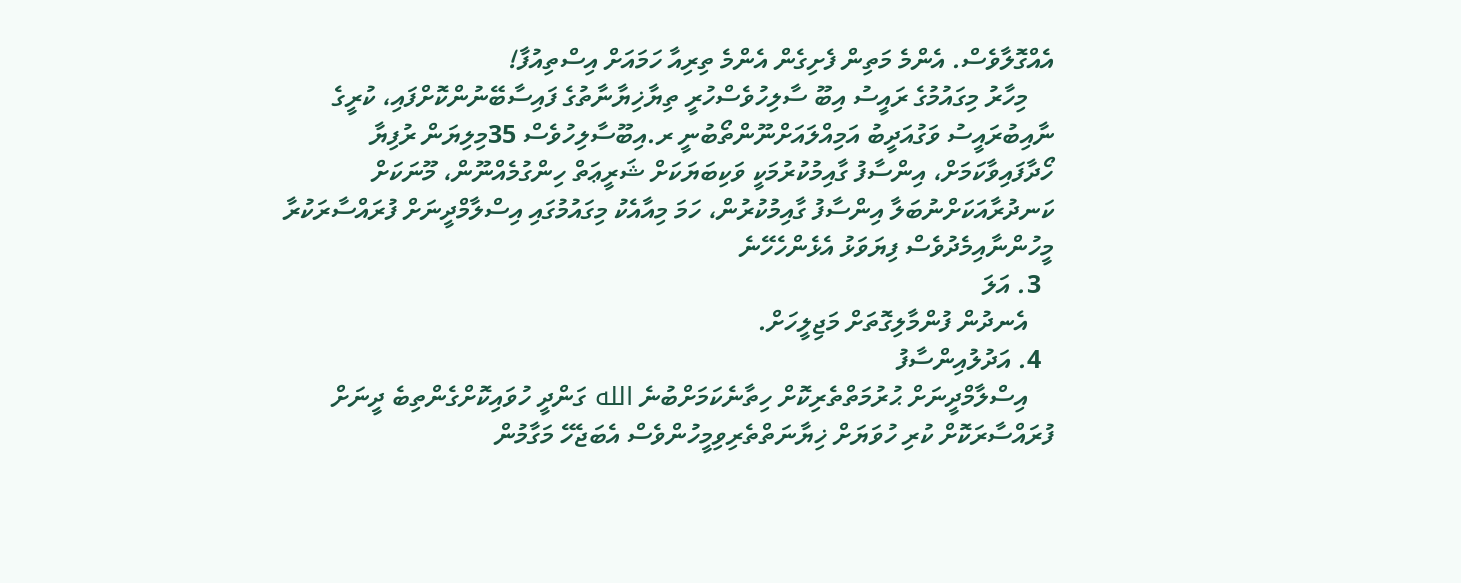އެއްގޮލާވެސް. އެންމެ މަތިން ފެށިގެން އެންމެ ތިރިއާ ހަމައަށް އިސްތިއުފާ!
    މިހާރު މިގައުމުގެ ރައީސު އިބޫ ސާލިހުވެސްހުރީ ތިޔާޚިޔާނާތުގެ ފައިސާބޭނުންކޮށްފައި، ކުރީގެ ނާއިބުރައީސު ވަގުއަދީބު އަމިއްލައަށްނޫންތޯބުނީ ރ.އިބޫސާލިހުވެސް 35މިލިޔަން ރުފިޔާ ހޯދާފައިވާކަމަށް، އިންސާފު ގާއިމުކުރުމަކީ ވަކިބަޔަކަށް ޝަރީޢަތް ހިންގުމެއްނޫން، މޫނަކަށް ކަނދުރާއަކަށްނުބަލާ އިންސާފު ގާއިމުކުރުން، ހަމަ މިއާއެކު މިގައުމުގައި އިސްލާމްދީނަށް ފުރައްސާރަކުރާ މީހުންނާއިމެދުވެސް ފިޔަވަޅު އެޅެންހެހޭނެ
  3. އަލަ
    އެނދުން ފުންމާލިގޮތަށް މަޖިލީހަށް.
  4. އަދުލުއިންސާފު
    އިސްލާމްދީނަށް ޙުރުމަތްތެރިކޮށް ހިތާނެކަމަށްބުނެ الله ގަންދީ ހުވައިކޮށްގެންތިބެ ދީނަށް ފުރައްސާރަކޮށް ކުރި ހުވަޔަށް ޚިޔާނަތްތެރިވިމީހުންވެސް އެބަޖެހޭ މަގާމުން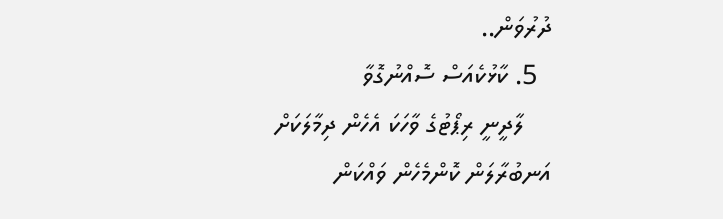ދުރުވަން..
  5. ކާޅުކެއަސް ސޮއްނުގޮވާ
    ލާދީނީ ރިޕޯޓުގެ ވާހަކަ އެހެން ދިމާލަކަށް އަނބުރާލަން ކޮންމެހެން ވައްކަން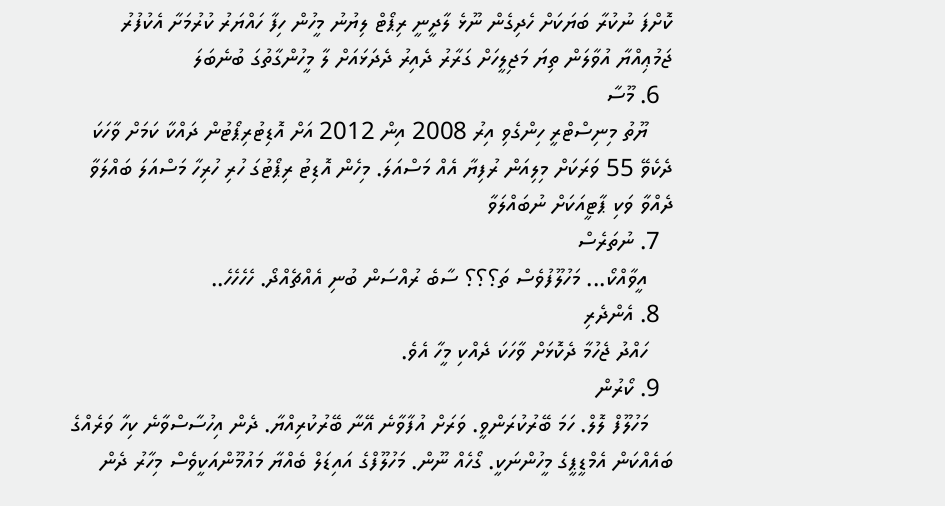ކޮށްފަ ނުކުރާ ބަޔަކަށް ހެދިގެން ނޫޅެ ލާދީނީ ރިޕޯޓް ލިޔުނު މީހުން ހިފާ ހައްޔަރު ކުރުމަށާ އެކުފުރު ޖަމުޢިއްޔާ އުވާލަން ތިޔަ މަޖިލީހަށް ގަރާރު ދެއިރު ދެދަޅައަށް ލާ މީހުންގާތުގަ ބުނެބަލަ
  6. މޫސާ
    ޔޫތު މިނިސްޓްރީ ހިންގެވި އިރު 2008 އިން 2012 އަށް އޮޑިޓުރިޕޯޓުން ދައްކާ ކަމަށް ވާހަކަ ދެކެވޭ 55 ވަރަކަށް މިލިއަން ރުފިޔާ އެއް މަސްއަލަ. މިހެން އޮޑިޓު ރިޕޯޓުގަ ހުރި ހުރިހާ މަސްއަލަ ބައްލަވާ ދެއްވާ ވަކި ޕާޓީއަކަށް ނުބައްލަވާ
  7. ނުތަރެސް
    އީވާއްކޯ... މަހުލޫފުވެސް ތަ؟؟؟ ސާބެ ރުއްސަން ބުނި އެއްޗެއްދޯ. ހެހެހެހެ..
  8. އެންދެރި
    ހައްދު ޖެހުމާ ދެކޮޅަށް ވާހަކަ ދެއްކި މީހާ އެވެ.
  9. ކޯރުން
    މަހުލޫފް ލޮލް. ހަމަ ބޭރުކުރަންވީ. ވަރަށް އުފާވާނެ އޭނާ ބޭރުކުރިއްޔާ. ދެން އިހުސާސްވާނެ ކިހާ ވަރެއްގެ ބައެއްކަން އެމްޑީޕީގެ މީހުންނަކީ. ގޯހެއް ނޫން. މަހުލޫފްގެ އައިޑަލް ބެއްޔާ މައުމޫންއަކީވެސް މިހާރު ދެން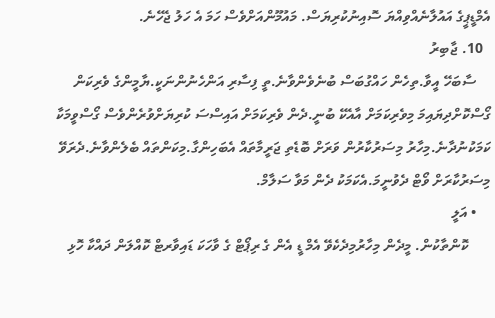އެމްޑީޕީގެ އައުލާނެއްވިއްޔަ ސޮއިނުކުރިޔަސް. މައުމޫންއަށްވެސް ހަމަ އެ ހަލު ޖެހޭނެ.
  10. ޖާބިރު
    ސާބަހޭ އީވާ.ތިހެން ހައްގުބަސް ބުނެވެންވާނެ.ތީ ފިސާރި އަންހެނުންނަކީ.ޔާމީންގެ ވެރިކަން ގޯސްކޮށްދިޔައިމަ މިވެރިކަމަށް އާއެކޭ ބުނީ.ދެން ވެރިކަމަށް އައިސްސަ ކުރިޔަށްވުރެންވެސް ގޯސްވީމަކާ ކަމަކުނުދާނެ.މިހާރު މިސަރުކާރުން ވަރަށް ބޮޑެތި ޖަރީމާތައް އެބަހިންގާ.މިކަންތައް ބެލެންވާނެ.ދެރަވޭ މިސަރުކާރަށް ވޯޓް ދެވުނީމަ.އެކަމަކު ދެން މަވާ ސަލާމް.
    • އަލީ
      ކޮންތާކުން. މީދެން މިހާރުމިދެކެވޭ އެމް ޑީ އެން ގެ ރިޕޯޓް ގެ ވާހަކަ ޑައިވާރޓް ކޮއްލަން ދައްކާ ހޮޅި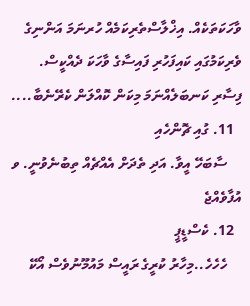ވާހަކަތަކެއް. އިޚްލާސްތެރިކަމެއް ހުރނަމަ އަންނިގެ ވެރިކަމުގައި ކައިފަހުރި ފައިސާގެ ވާހަކަ ދެއްކީސް. ފިސާރި ކަނބަލެއްނަމަ މިކަން ކޮއްލަން ކެރޭނެބާ....
  11. ގުއި ޗޮންހެއި
    ސާބަހޭ އީވާ. އަދި ތެދަށް އެއްޗެއް ތިބުނެވުނީ. ވ އުފާވެއްޖެ
  12. ކެސްޑީޕީ
    ހެހެހެ..މިހާރު ކުރީގެ ރައީސް މައުމޫނުވެސް އޯކޭ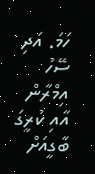ހަމަ. އަދި ސޭހު އިމްރާން އާއި ކުރީގަ ބާގީއަށް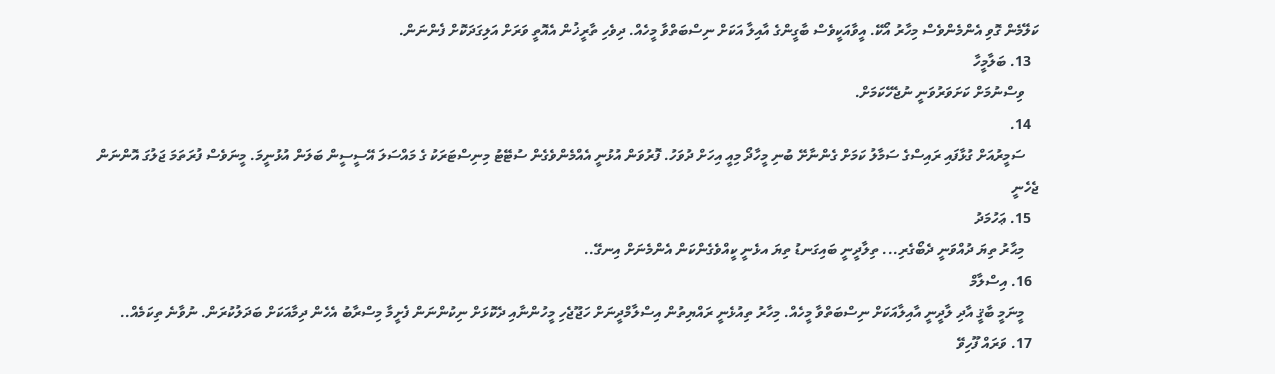ކަލޭމެން ގޮވި އެންމެންވެސް މިހާރު އޯކޭ. އީވާއަކީވެސް ބާގީންގެ އާއިލާ އަކަށް ނިސްބަތްވާ މީހެއް. ދިވެހި ތާރީޚުން އެއޮތީ ވަރަށް އަލިގަދަކޮށް ފެންނަން.
  13. ބަލާމީހާ
    ވިސްނުމަށް ކަށަވަރުވަނީ ނުޖެހޭކަމަށް.
  14.
    ސަމީރުއަށް ގުޅާފައި ރައިސްގެ ސަމާލު ކަމަށް ގެންނާށޭ ބުނި މީހާދޯ މިއީ އިހަށް ދުވަހު. ފޮރުވަން އުޅުނީ އެއްމެންވެގެން ސުޓޭޓު މިނިސްޓަރަކު ގެ މައްސަލަ އޭސީސީން ބަލަން އުޅުނީމަ. މީނަވެސް ފުރަތަމަ ޖަލުގަ އޮންނަން ޖެހެނީ
  15. ޢަހުމަދު
    މިޙާރު ތިޔަ ދުއްވަނީ ދެބޯގެރި... ތިލާދީނީ ބައިގަނޑު ތިޔަ އޅެނީ ކީއްވެގެންކަން އެންމެނަށް އިނގޭ..
  16. އިސްލާމް
    މީނަމީ ބާޤީ އާދި ލާދީނީ އާއިލާއަކަށް ނިސްބަތްވާ މީހެއް. މިހާރު ތިއުޅެނީ ރައްޔިތުން އިސްލާމްދީނަށް ހަޖޫޖެހި މީހުންނާއި ދެކޮޅަށް ނިކުންނަން ފެށީމާ މިސްރާބު އެހެން ދިމާއަކަށް ބަދަލުކުރަން. ނުވާނެ ތިކަމެއް..
  17. ވަރައް ފޫހިވޭ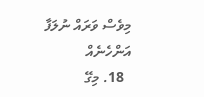މިވެސް ވަރައް ނުލަފާ އަންހެނެއް
  18. މިގޭ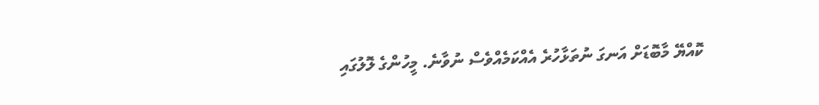ކޮއްޔޭ މާބޮޑަށް އަނގަ ނުތަޅާހުރެ އެއްކަމެއްވެސް ނުވާނެ. މީހުންގެ ލޮލުގައި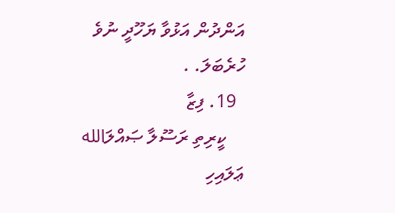އަންދުން އަޅުވާ ޔަހޫދީ ނުވެ ހުރެބަލަ. .
  19. ފިޒާ
    ކީރިތި ރަސޫލާ ޞައްލަالله ޢަލައިހި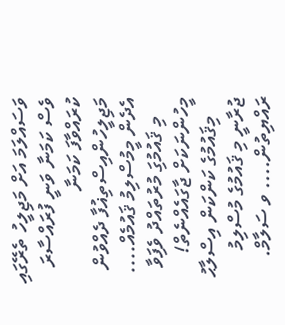ވަސައްލަމަ އަށް މަޖިލީހު ތެރޭގައި ވެސް ކަމަނާ ވަނީ ފުރައްސާރަ ކުރައްވާފަ ކަމަނާ މަޖިލީހުންއިސްތިޣުފާ ދެއްވުން އެދެން މީމުސްލިމު ޤައުމެއް....
    މި ޤައުމުގަި މުރުތައްދު ވެފަިވާ މީހުންނަކަށް ޖާގައެއްނެތް!
    މިޤައުމުގެ ކަންކަން އިސްލާޙު ޖުރާނީ މި ޤައުމުގެ މުސްލިމު ރައްޔިތުން.... ވ ސަލާމް.